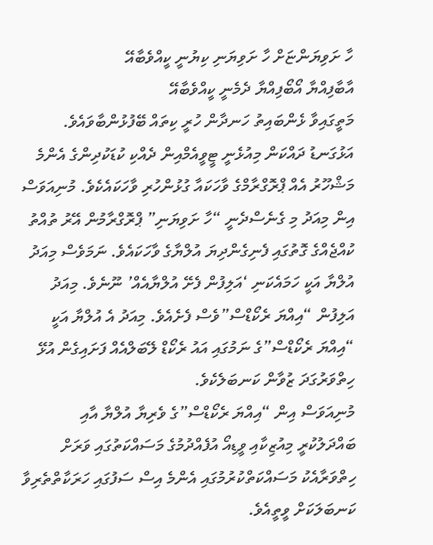ހާ ށަވިޔަންޏަށް ހާ ށަވިޔަނި ކިޔުނީ ކީއްވެބާއޭ
އާބާފިއްޔާ އޯބޯފިއްޔާ ދެމެނީ ކީއްވެބާއޭ
މަތީގައިވާ ޅެންބައިތު ހަނދާން ހުރީ ކިތައް ބޭފުޅުންބާވައެވެ. އަޅުގަނޑު ދައްކަން މިއުޅެނީ ޓީވީއެމްއިން ދެއްކި ކުޑަކުދިންގެ އެންމެ މަޝްހޫރު އެއް ޕްރޮގްރާމްގެ ވާހަކައާ ގުޅުންހުރި ވާހަކައެކެވެ. މުނިއަވަސް އިން މިއަދު މި ގެނެސްދެނީ “ހާ ށަވިޔަނި” ޕްރޮގްރާމުން އޭރު ތުއްތު ކުއްޖެއްގެ ގޮތުގައި ފެނިގެންދިޔަ އުލްޔާގެ ވާހަކައެވެ. ނަމަވެސް މިއަދު އުލްޔާ އަކީ ހަމައެކަނި ‘އަލިފުން ފެށޭ އުލްޔާއެއް’ ނޫނެވެ. މިއަދު އަލިފުން “އިއްޔަ ރެކޯޑްސް”ވެސް ފެށެއެވެ. މިއަދު އެ އުލްޔާ އަކީ “އިއްޔަ ރެކޯޑްސް”ގެ ނަމުގައި އައު ރެކޯޑް ލޭބަލްއެއް ފަށައިގެން އުޅޭ ހިތްވަރުގަދަ ޒުވާން ކަނބަލެކެވެ.
މުނިއަވަސް އިން “އިއްޔަ ރެކޯޑްސް”ގެ ވެރިޔާ އުލްޔާ އާއި ބައްދަލުކުރީ މިއުޒިކާއި ވީޑިއޯ އުފެއްދުމުގެ މަސައްކަތުގައި ވަރަށް ހިތްވަރާއެކު މަސައްކަތްކުރުމުގައި އެންމެ އިސް ސަފުގައި ހަރަކާތްތެރިވާ ކަނބަލަކަށް ވީތީއެވެ.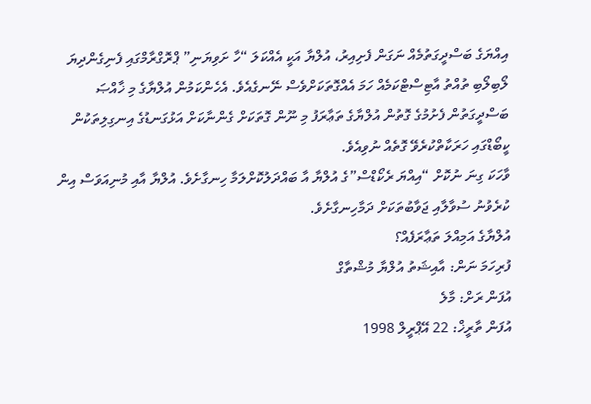އިއްޔަގެ ބަސްދީގަތުމެއް ނަގަން ފެށިއިރު، އުލްޔާ އަކީ އެއްކަލަ “ހާ ށަވިޔަނި” ޕްރޮގްރާމްގައި ފެނިގެންދިޔަ ލޯބިލޯބި ތުއްތު އާޓިސްޓްކަމެއް ހަމަ އެއްގޮތަކަށްވެސް ނޭނގެއެވެ. އެހެންކަމުން އުލްޔާގެ މި ޚާއްޞަ ބަސްދީގަތުން ފެށުމުގެ ގޮތުން އުލްޔާގެ ތަޢާރަފު މި ނޫން ގޮތަކަށް ގެންނާކަށް އަޅުގަނޑުގެ އިނގިލިތަކުން ކީބޯޑްގައި ހަރަކާތްކުރެވޭ ގޮތެއް ނުވިއެވެ.
ވާހަކަ ގިނަ ނުކޮށް “އިއްޔަ ރެކޯޑްސް”ގެ އުލްޔާ އާ ބައްދަލުކޮށްލަމާ ހިނގާށެވެ. އުލްޔާ އާއި މުނިއަވަސް އިން ކުރެވުނު ސުވާލާއި ޖަވާބުތަކަށް ދަމާހިނގާށެވެ.
އުލްޔާގެ އަމިއްލަ ތަޢާރަފެއް؟
ފުރިހަމަ ނަން: އާއިޝަތު އުލްޔާ މުޝްތާގް
އުފަން ރަށް: މާލެ
އުފަން ތާރީޚް: 22 އޭޕްރީލް 1998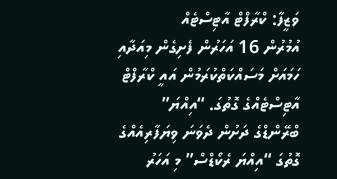ވަޒީފާ: ކްރާފްޓް އާޓިސްޓެއް
އުމުރުން 16 އަހަރުން ފެށިގެން މިއަދާއި ހަމައަށް މަސައްކަތްކުރަމުން އައީ ކްރާފްޓް އާޓިސްޓެއްގެ ގޮތުގަ. “އިއްޔަ” ބްރޭންޑްގެ ދަށުން ދެވަނަ ވިޔަފާރިއެއްގެ ގޮތުގަ “އިއްޔަ ރެކޯޑްސް” މި އަހަރު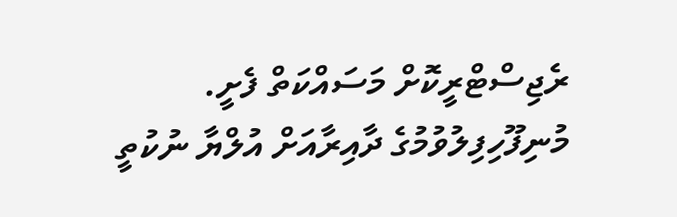ރެޖިސްޓްރީކޮށް މަސައްކަތް ފެށީ.
މުނިފޫހިފިލުވުމުގެ ދާއިރާއަށް އުލްޔާ ނުކުތީ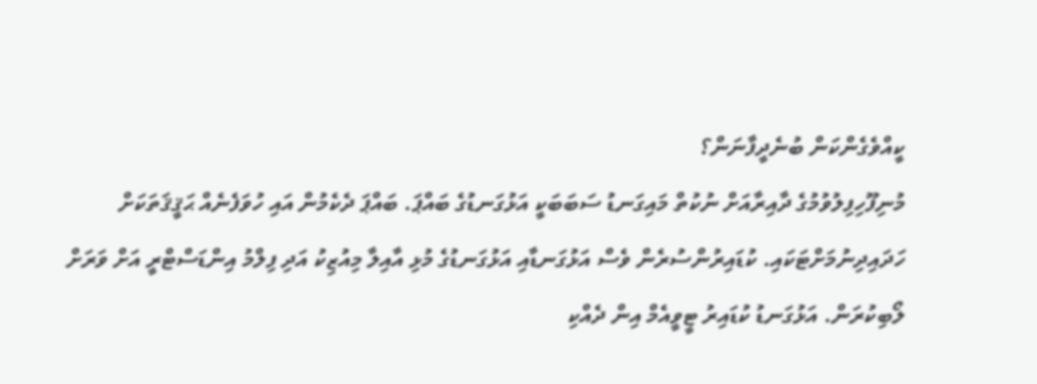ކީއްވެގެންކަން ބުނެދީފާނަން؟
މުނިފޫހިފިލުވުމުގެ ދާއިރާއަށް ނުކުތް މައިގަނޑު ސަބަބަކީ އަޅުގަނޑުގެ ބައްޕަ. ބައްޕަ ދެކެމުން އައި ހުވަފެނެއް ޙަޤީޤަތަކަށް ހަދައިދިނުމަށްޓަކައި. ކުޑައިރުންސުރެން ވެސް އަޅުގަނޑާއި އަޅުގަނޑުގެ މުޅި އާއިލާ މިއުޒިކު އަދި ފިލްމު އިންޑަސްޓްރީ އަށް ވަރަށް ލޯބިކުރަން. އަޅުގަނޑު ކުޑައިރު ޓީވީއެމް އިން ދެއްކި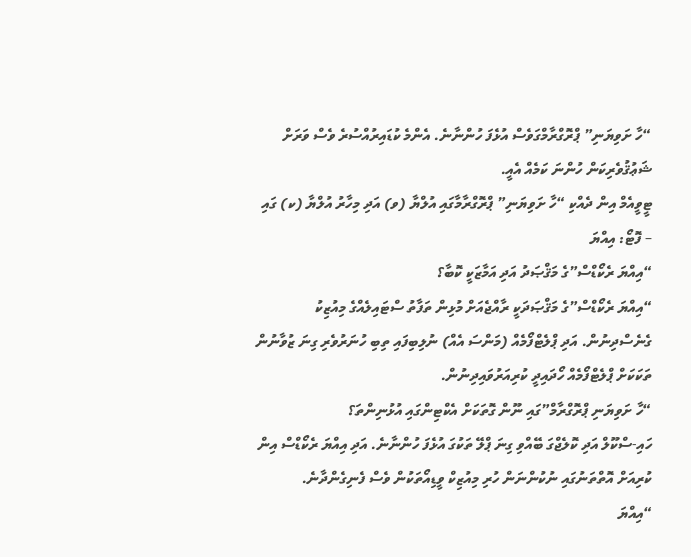“ހާ ށަވިޔަނި” ޕްރޮގްރާމްގަވެސް އުޅެފަ ހުންނާނެ. އެންމެ ކުޑައިރުއްސުރެ ވެސް ވަރަށް ޝަޢުޤުވެރިކަން ހުންނަ ކަމެއް އެއީ.
ޓީވީއެމް އިން ދެއްކި “ހާ ށަވިޔަނި” ޕްރޮގްރާމާގައި އުލްޔާ (ވ) އަދި މިހާރު އުލްޔާ (ކ) ގައި – ފޮޓޯ: އިއްޔަ
“އިއްޔަ ރެކޯޑްސް”ގެ މަޤްޞަދު އަދި އަމާޒަކީ ކޮބާ؟
“އިއްޔަ ރެކޯޑްސް”ގެ މަޤްޞަދަކީ ރާއްޖެއަށް މުޅިން ތަފާތު ސްޓައިލެއްގެ މިއުޒިކު ގެނެސްދިނުން. އަދި ޕްލެޓްފޯމެއް (މަންސަ އެއް) ނުލިބިފައި ތިބި ހުނަރުވެރި ގިނަ ޒުވާނުން ތަކަކަށް ޕްލެޓްފޯމެއް ހޯދައިދީ ކުރިއަރުވައިދިނުން.
“ހާ ށަވިޔަނި ޕްރޮގްރާމް”ގައި ނޫން ގޮތަކަށް އެކްޓިންގައި އުޅުނިންތަ؟
ހައި-ސްކޫލް އަދި ކޮލެޖްގަ ބޭއްވި ގިނަ ޕްލޭ ތަކުގަ އުޅެފަ ހުންނާނެ. އަދި އިއްޔަ ރެކޯޑްސް އިން ކުރިއަށް އޮތްތަނުގައި ނުކުންނަން ހުރި މިއުޒިކް ވީޑިއޯތަކުން ވެސް ފެނިގެންދާނެ.
“އިއްޔަ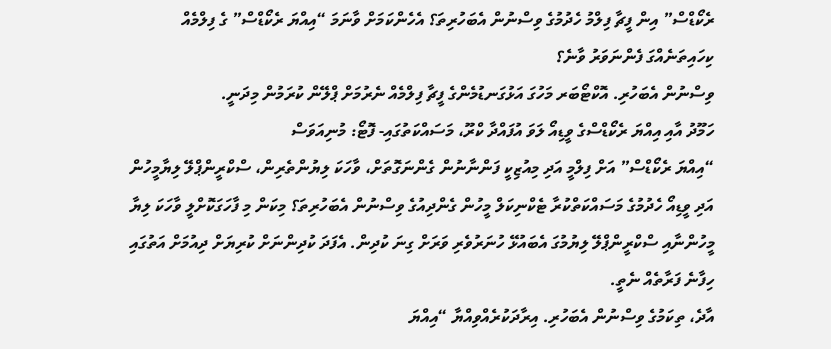ރެކޯޑްސް” އިން ފީޗާ ފިލްމު ހެދުމުގެ ވިސްނުން އެބަހުރިތަ؟ އެހެންކަމަށް ވާނަމަ “އިއްޔަ ރެކޯޑްސް” ގެ ފިލްމެއް ކިހައިތަނެއްގަ ފެންނަވަރު ވާނެ؟
ވިސްނުން އެބަހުރި. އޮކްޓޯބަރ މަހުގަ އަޅުގަނޑުމެންގެ ފީޗާ ފިލްމެއް ނެރުމަށް ޕްލޭން ކުރަމުން މިދަނީ.
ހަމޫދު އާއި އިއްޔަ ރެކޯޑްސްގެ ވީޑިއޯ ލަވަ އުފައްދާ ކްރޫ، މަސައްކަތުގައި- ފޮޓޯ: މުނިއަވަސް
“އިއްޔަ ރެކޯޑްސް” އަށް ފިލްމީ އަދި މިއުޒިކީ ފަންނާނުން ގެންނަގޮތަށް، ވާހަކަ ލިޔުންތެރިން، ސްކްރީންޕްލޭ ލިޔާމީހުން އަދި ވީޑިއޯ ހެދުމުގެ މަސައްކަތްކުރާ ޓެކްނިކަލް މީހުން ގެންދިއުގެ ވިސްނުން އެބަހުރިތަ؟ މިކަން މި ފާހަގަކޮށްލީ ވާހަކަ ލިޔާ މީހުންނާއި ސްކްރީންޕްލޭ ލިޔުމުގަ އެބައުޅޭ ހުނަރުވެރި ވަރަށް ގިނަ ކުދިން. އެފަދަ ކުދިންނަށް ކުރިޔަށް ދިއުމަށް އަތުގައި ހިފާނެ ފަރާތެއް ނެތީ.
އާދެ، ތިކަމުގެ ވިސްނުން އެބަހުރި. އިރާދަކުރެއްވިއްޔާ “އިއްޔަ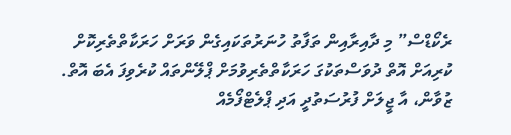ރެކޯޑްސް” މި ދާއިރާއިން ތަފާތު ހުނަރުތަކައިގެން ވަރަށް ހަރަކާތްތެރިކޮށް ކުރިއަށް އޮތް ދުވަސްތަކުގަ ހަރަކާތްތެރިވުމަށް ޕްލޭންތައް ކުރެވިފަ އެބަ އޮތް. ޒުވާން، އާ ޖީލަށް ފުރުސަތުދީ އަދި ޕްލެޓްފޯމެއް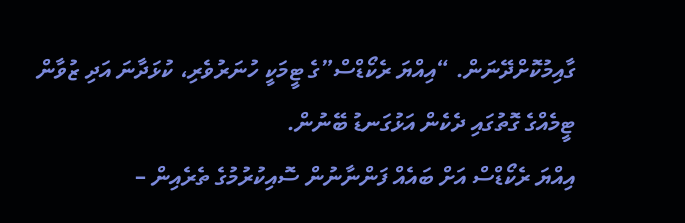ގާއިމުކޮށްދޭނަން. “އިއްޔަ ރެކޯޑްސް”ގެ ޓީމަކީ ހުނަރުވެރި، ކުޅަދާނަ އަދި ޒުވާން ޓީމެއްގެ ގޮތުގައި ދެކެން އަޅުގަނޑު ބޭނުން.
އިއްޔަ ރެކޯޑްސް އަށް ބައެއް ފަންނާނުން ސޮއިކުރުމުގެ ތެރެއިން –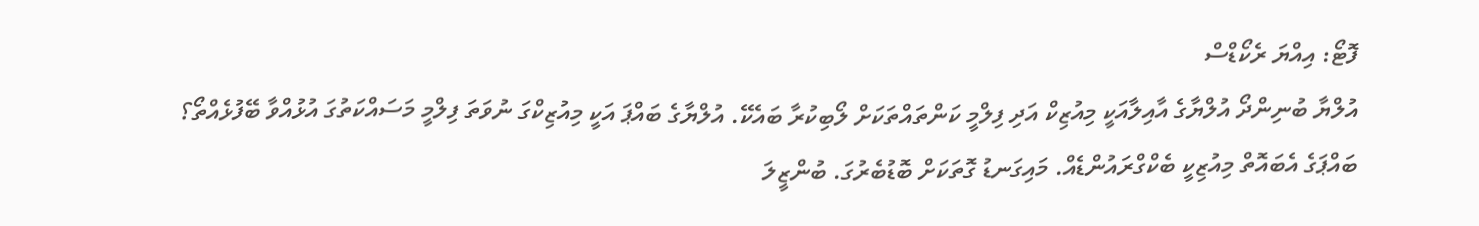ފޮޓޯ: އިއްޔަ ރެކޯޑްސް
އުލްޔާ ބުނިންދޯ އުލްޔާގެ އާއިލާއަކީ މިއުޒިކް އަދި ފިލްމީ ކަންތައްތަކަށް ލޯބިކުރާ ބައެކޭ. އުލްޔާގެ ބައްޕަ އަކީ މިއުޒިކްގަ ނުވަތަ ފިލްމީ މަސައްކަތުގަ އުޅުއްވާ ބޭފުޅެއްތޯ؟
ބައްޕަގެ އެބައޮތް މިއުޒިކީ ބެކްގްރައުންޑެއް. މައިގަނޑު ގޮތަކަށް ބޮޑުބެރުގަ. ބުންޒީލަ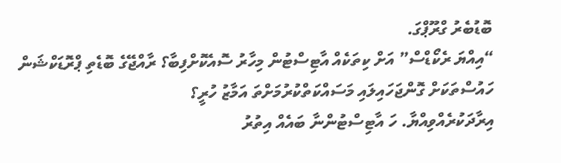ބޮޑުބެރު ގްރޫޕްގަ.
“އިއްޔަ ރެކޯޑްސް” އަށް ކިތަކެއް އާޓިސްޓުން މިހާރު ސޮއެކޮށްފިބާ؟ ރާއްޖޭގެ ބޮޑެތި ޕްރޮޑަކްޝަން ހައުސްތަކަށް ގޮންޖަހައިލައި މަސައްކަތްކުރުމަށްތަ އަމާޒު ހުރީ؟
އިރާދަކުރެއްވިއްޔާ. ހަ އާޓިސްޓުންނާ ބައެއް އިތުރު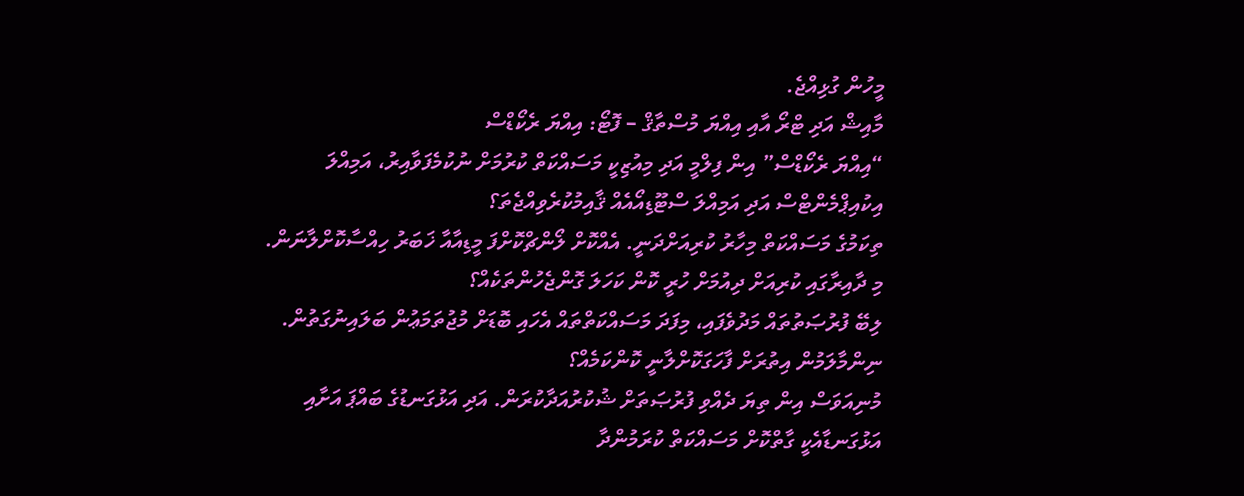މީހުން ގުޅިއްޖެ.
މާއިޝް އަދި ޓްރޯ އާއި އިއްޔަ މުސްތާޤް – ފޮޓޯ: އިއްޔަ ރެކޯޑްސް
“އިއްޔަ ރެކޯޑްސް” އިން ފިލްމީ އަދި މިއުޒިކީ މަސައްކަތް ކުރުމަށް ނުކުމެފަވާއިރު، އަމިއްލަ އިކުއިޕްމެންޓްސް އަދި އަމިއްލަ ސްޓޫޑިއޯއެއް ޤާއިމުކުރެވިއްޖެތަ؟
ތިކަމުގެ މަސައްކަތް މިހާރު ކުރިއަށްދަނީ. އެއްކޮށް ލޯންޗްކޮށްފަ މީޑިއާއާ ޚަބަރު ހިއްސާކޮށްލާނަން.
މި ދާއިރާގައި ކުރިއަށް ދިއުމަށް ހުރީ ކޮން ކަހަލަ ގޮންޖެހުންތަކެއް؟
ލިބޭ ފުރުޞަތުތައް މަދުވެފައި، މިފަދަ މަސައްކަތްތައް އެހައި ބޮޑަށް މުޖުތަމަޢުން ބަލައިނުގަތުން.
ނިންމާލަމުން އިތުރަށް ފާހަގަކޮށްލާނީ ކޮންކަމެއް؟
މުނިއަވަސް އިން ތިޔަ ދެއްވި ފުރުޞަތަށް ޝުކުރުއަދާކުރަން. އަދި އަޅުގަނޑުގެ ބައްޕަ އަށާއި އަޅުގަނޑާއެކީ ގާތްކޮށް މަސައްކަތް ކުރަމުންދާ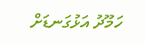ހަމޫދު އަޅުގަނޑަށް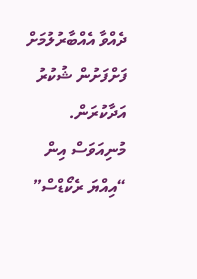ދެއްވާ އެއްބާރުލުމަށް ފަށްފަށުން ޝުކުރު އަދާކުރަން.
މުނިއަވަސް އިން “އިއްޔަ ރެކޯޑްސް”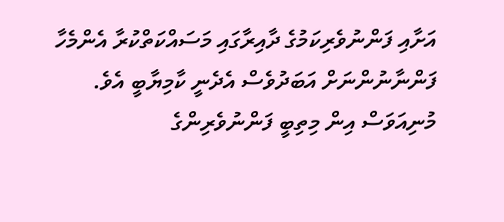އަށާއި ފަންނުވެރިކަމުގެ ދާއިރާގައި މަސައްކަތްކުރާ އެންމެހާ ފަންނާނުންނަށް އަބަދުވެސް އެދެނީ ކާމިޔާބީ އެވެ. މުނިއަވަސް އިން މިތިބީ ފަންނުވެރިންގެ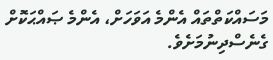މަސައްކަތްތައް އެންމެ އަވަހަށް، އެންމެ ޞައްޙަކޮށް ގެނެސްދިނުމަށެވެ.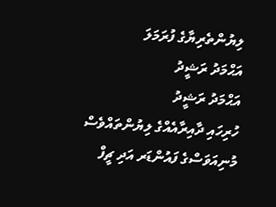ލިޔުންތެރިޔާގެ ފުރަމަލަ
އަޙްމަދު ރަޝީދު
އަޙްމަދު ރަޝީދު
ހުރިހައި ދާއިރާއެއްގެ ލިޔުންތައްވެސް މުނިއަވަސްގެ ފައުންޑަރ އަދި ޗީފް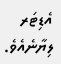އެޑިޓަރ ލިޔާނެއެވެ.